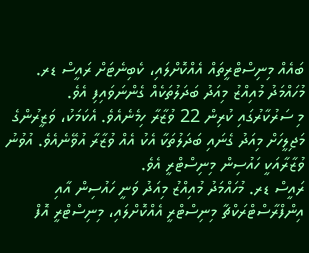ބައެއް މިނިސްޓްރީތައް އެއްކޮށްލައި، ކެބިނެޓަށް ރައީސް ޑރ. މުހައްމަދު މުއިއްޒު މިއަދު ބަދަލުތަކެއް ގެންނަވައިފި އެވެ.
މި ސަރުކާރުގައި ކުރިން 22 ވުޒާރާ ހިމެނެއެވެ. އެކަމަކު، ވަޒީރުންގެ މަޖިލީހަށް މިއަދު ގެނައި ބަދަލުތަކާ އެކު އެއް ވުޒާރާ އުވޭނެއެވެ. އުވުނު ވުޒާރާއަކީ ހައުސިން މިނިސްޓްރީ އެވެ.
ރައީސް ޑރ. މުހައްމަދު މުއިއްޒު މިއަދު ވަނީ ހައުސިން އާއި އިންފްރާސްޓްރަކްޗާ މިނިސްޓްރީ އެއްކޮށްލައި، މިނިސްޓްރީ އޮފް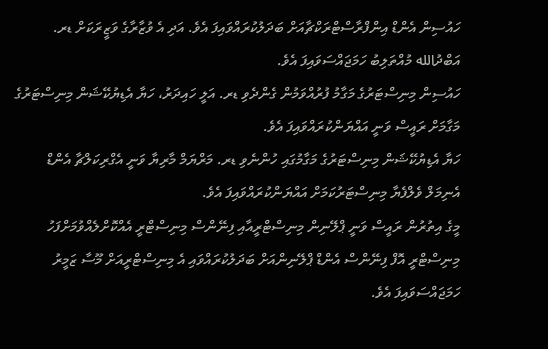ހައުސިން އެންޑް އިންފްރާސްޓްރަކްޗާއަށް ބަދަލުކުރައްވައިފަ އެވެ. އަދި އެ ވުޒާރާގެ ވަޒީރަކަށް ޑރ. އަބްދުالله މުއްތަލިބު ހަމަޖައްސަވައިފަ އެވެ.
ހައުސިން މިނިސްޓަރުގެ މަގާމު ފުރުއްވަމުން ގެންދެވި ޑރ. އަލީ ހައިދަރު، ހަޔާ އެޑިޔުކޭޝަން މިނިސްޓަރުގެ މަގާމަށް ރައީސް ވަނީ އައްޔަންކުރައްވައިފަ އެވެ.
ހަޔާ އެޑިޔުކޭޝަން މިނިސްޓަރުގެ މަގާމުގައި ހުންނެވި ޑރ. މަރްޔަމް މާރިޔާ ވަނީ އެގްރިކަލްޗާ އެންޑް އެނިމަލް ވެލްފެޔާ މިނިސްޓަރުކަމަށް އައްޔަންކުރައްވައިފަ އެވެ.
މީގެ އިތުރުން ރައީސް ވަނީ ޕްލޭނިން މިނިސްޓްރީއާއި ފިނޭންސް މިނިސްޓްރީ އެއްކޮށްލެއްވުމަށްފަހު މިނިސްޓްރީ އޮފް ފިނޭންސް އެންޑް ޕްލޭނިންއަށް ބަދަލުކުރައްވައި އެ މިނިސްޓްރީއަށް މޫސާ ޒަމީރު ހަމަޖައްސަވައިފަ އެވެ.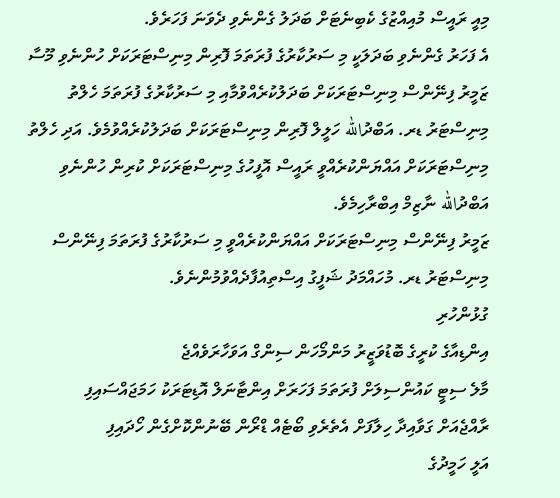މިއީ ރައީސް މުއިއްޒުގެ ކެބިނެޓަށް ބަދަލު ގެންނެވި ދެވަނަ ފަހަރެވެ.
އެ ފަހަރު ގެންނެވި ބަދަލަކީ މި ސަރުކާރުގެ ފުރަތަމަ ފޮރިން މިނިސްޓަރަކަށް ހުންނެވި މޫސާ ޒަމީރު ފިނޭންސް މިނިސްޓަރަކަށް ބަދަލުކުރެއްވުމާއި މި ސަރުކާރުގެ ފުރަތަމަ ހެލްތު މިނިސްޓަރު ޑރ. އަބްދުالله ހަލީލް ފޮރިން މިނިސްޓަރަކަށް ބަދަލުކުރެއްވުމެވެ. އަދި ހެލްތު މިނިސްޓަރަކަށް އައްޔަންކުރެއްވީ ރައީސް އޮފީހުގެ މިނިސްޓަރަކަށް ކުރިން ހުންނެވި އަބްދުالله ނާޒިމް އިބްރާހިމެވެ.
ޒަމީރު ފިނޭންސް މިނިސްޓަރަކަށް އައްޔަންކުރެއްވީ މި ސަރުކާރުގެ ފުރަތަމަ ފިނޭންސް މިނިސްޓަރު ޑރ. މުހައްމަދު ޝަފީގު އިސްތިއުފާދެއްވުމުންނެވެ.
ގުޅުންހުރި
އިންޑިއާގެ ކުރީގެ ބޮޑުވަޒީރު މަންމޯހަން ސިންގް އަވަހާރަވެއްޖެ
މާލެ ސިޓީ ކައުންސިލަށް ފުރަތަމަ ފަހަރަށް އިންޓާނަލް އޮޑިޓަރަކު ހަމަޖައްސައިފި
ރާއްޖެއަށް ގަވާއިދާ ހިލާފަށް އެތެރެވި ބޯޓެއް ޑްރޯން ބޭނުންކޮށްގެން ހޯދައިފި
އަލީ ހަމީދުގެ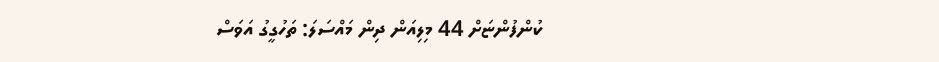ކުންފުންޏަށް 44 މިލިއަން ދިން މައްސަލަ: ތަހުގީގު އަވަސް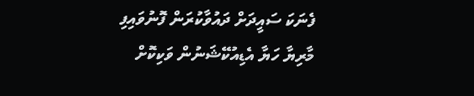ފެނަކަ ސައީދަށް ދައުވާކުރަން ފޮނުވައިފި
މާރިޔާ ހަޔާ އެޑިއުކޭޝަނުން ވަކިކޮށް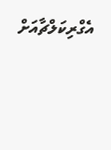އެގްރިކަލްޗާއަށް